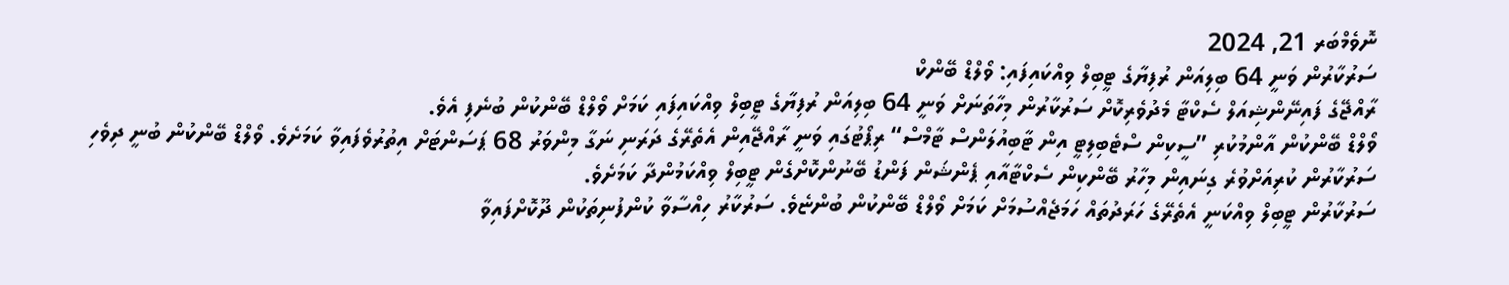ނޮވެމްބަރ 21, 2024
ސަރުކާރުން ވަނީ 64 ބިލިއަން ރުފިޔާގެ ޓީބިލް ވިއްކައިފައި: ވޯލްޑް ބޭންކް
ރާއްޖޭގެ ފައިނޭންޝިއަލް ސެކްޓާ މެދުވެރިކޮށް ސަރުކާރުން މިހާތަނަށް ވަނީ 64 ބިލިއަން ރުފިޔާގެ ޓީބިލް ވިއްކައިފައި ކަމަށް ވޯލްޑް ބޭންކުން ބުނެފި އެވެ.
ވޯލްޑް ބޭންކުން އާންމުކުރި ”ސީކިން ސްޓެބިލިޓީ އިން ޓާބިއުލަންސް ޓާމްސް“ ރިޕޯޓުގައި ވަނީ ރާއްޖޭއިން އެތެރޭގެ ދަރަނި ނަގާ މިންވަރު 68 ޕަސަންޓަށް އިތުރުވެފައިވާ ކަމަށެވެ. ވޯލްޑް ބޭންކުން ބުނީ ދިވެހި ސަރުކާރުން ކުރިއަށްވުރެ ގިނައިން މިހާރު ބޭންކިން ސެކްޓާއާއި ޕެންޝަން ފަންޑު ބޭނުންކޮށްގެން ޓީބިލް ވިއްކަމުންދާ ކަމަށެވެ.
ސަރުކާރުން ޓީބިލް ވިއްކަނީ އެތެރޭގެ ހަރަދުތައް ހަމަޖެއްސުމަށް ކަމަށް ވޯލްޑް ބޭންކުން ބުންޏެވެ. ސަރުކާރު ހިއްސާވާ ކުންފުނިތަކުން ދޫކޮށްފައިވާ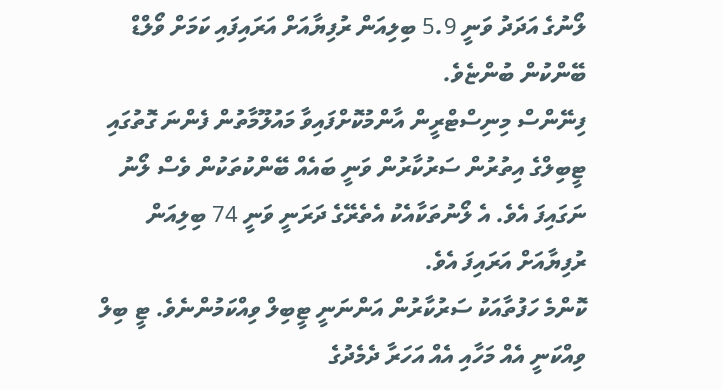ލޯނުގެ އަދަދު ވަނީ 5.9 ބިލިއަން ރުފިޔާއަށް އަރައިފައި ކަމަށް ވޯލްޑް ބޭންކުން ބުންޏެވެ.
ފިނޭންސް މިނިސްޓްރީން އާންމުކޮށްފައިވާ މައުލޫމާތުން ފެންނަ ގޮތުގައި ޓީބިލްގެ އިތުރުން ސަރުކާރުން ވަނީ ބައެއް ބޭންކުތަކުން ވެސް ލޯނު ނަގައިފަ އެވެ. އެ ލޯނުތަކާއެކު އެތެރޭގެ ދަރަނީ ވަނީ 74 ބިލިއަން ރުފިޔާއަށް އަރައިފަ އެވެ.
ކޮންމެ ހަފުތާއަކު ސަރުކާރުން އަންނަނީ ޓީބިލް ވިއްކަމުންނެވެ. ޓީ ބިލް ވިއްކަނީ އެއް މަހާއި އެއް އަހަރާ ދެމެދުގެ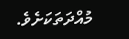މުއްދަތަކަށެވެ.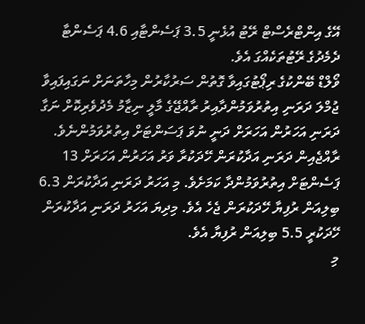އޭގެ އިންޓްރެސްޓް ރޭޓު އުޅެނީ 3.5 ޕަސެންޓާއި 4.6 ޕަސެންޓާ ދެމެދުގެ ރޭޓުތަކެއްގަ އެވެ.
ވޯލްޑް ބޭންކުގެ ރިޕޯޓުގައިވާ ގޮތުން ސަރުކާރުން މިހާތަނަށް ނަގައިފައިވާ ޖުމްލަ ދަރަނި އިތުރުވަމުންދާއިރު ރާއްޖޭގެ މާލީ ނިޒާމު މެދުވެރިކޮށް ނަގާ ދަރަނި އަހަރުން އަހަރަށް ދަނީ ނުވަ ޕަސަންޓަށް އިތުރުވަމުންނެވެ.
ރާއްޖެއިން ދަރަނި އަދާކުރަން ހޭދަކުރާ ވަރު އަހަރުން އަހަރަށް 13 ޕަސެންޓަށް އިތުރުވަމުންދާ ކަމަށެވެ. މި އަހަރު ދަރަނި އަދާކުރަން 6.3 ބިލިއަން ރުފިޔާ ހޭދަކުރަން ޖެހެ އެވެ. މިދިޔަ އަހަރު ދަރަނި އަދާކުރަން ހޭދަކުރީ 5.5 ބިލިއަން ރުފިޔާ އެވެ.
މި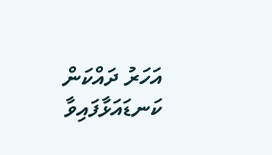އަހަރު ދައްކަން ކަނޑައަޅާފައިވާ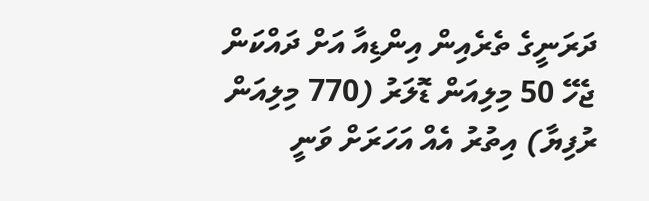ދަރަނީގެ ތެރެއިން އިންޑިއާ އަށް ދައްކަން ޖެހޭ 50 މިލިއަން ޑޮލަރު (770 މިލިއަން ރުފިޔާ) އިތުރު އެއް އަހަރަށް ވަނީ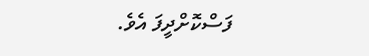ފަސްކޮށްދީފަ އެވެ.